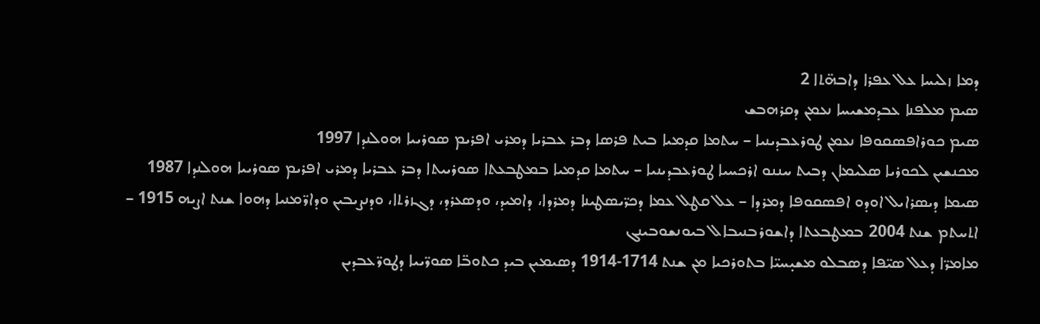ܕܡܐ ܙܠܝܚܐ ܥܠ ܥܦܪܐ ܕܐܒܗ̈ܬܐ 2
ܣܝܡ ܡܠܦܢܐ ܥܒܕܡܫܝܚܐ ܢܥܡܢ ܕܩܪܗܒܫ
ܣܝܡ ܟܘܪܐܦܣܩܘܦܐ ܢܥܡܢ ܛܘܪܥܒܕܝܢܝܐ – ܚܬܡܐ ܩܕܡܝܐ ܒܝܬ ܦܪܣܐ ܕܒܪ ܥܒܪܝܐ ܕܡܪܝ ܐܦܪܝܡ ܣܘܪܝܝܐ ܗܘܠܢܕܐ 1997
ܡܟܢܫܝܢ ܠܟܘܪܝܐ ܣܠܝܡܐܢ ܕܒܝܬ ܚܢܢܘ ܐܪܟܚܝܐ ܛܘܪܥܒܕܝܢܝܐ – ܚܬܡܐ ܩܕܡܝܐ ܒܡܛܒܥܬܐ ܣܘܪܝܝܬܐ ܕܒܪ ܥܒܪܝܐ ܕܡܪܝ ܐܦܪܝܡ ܣܘܪܝܝܐ ܗܘܠܢܕܐ 1987
ܣܝܡܐ ܕܝܣܪܐܝܠ ܐܘܕܘ ܐܦܣܩܘܦܐ ܕܡܪܕܐ – ܥܠ ܩܛܠ ܥܡܐ ܕܟܖ̈ܝܣܛܝܢܐ ܕܡܪܕܐ، ܕܐܡܝܕ، ܘܕܣܥܪܕ، ܕܓܙܪܬܐ، ܘܕܢܨܝܒܝܢ ܘܕܐܖ̈ܡܢܝܐ ܕܗܘܐ ܫܢܬ ܐܨܝܗ 1915 – ܐܬܚܬܡ ܫܢܬ 2004 ܒܡܛܒܥܬܐ ܕܐܫܘܪܒܢܝܒܐܠ ܒܝܘܢܫܘܒܝܢܓ
ܡܐܡܖ̈ܐ ܕܥܠ ܣܝ̈ܦܐ ܕܣܒܠܘ ܡܫܝ̣ܚܝ̈ܐ ܒܬܘܪܟܝܐ ܡܢ ܫܢܬ 1714-1914 ܕܣܝܡܝܢ ܒܝܕ ܟܬܘܒ̈ܐ ܣܘܖ̈ܝܝܐ ܕܛܘܖ̈ܥܒܕܝܢ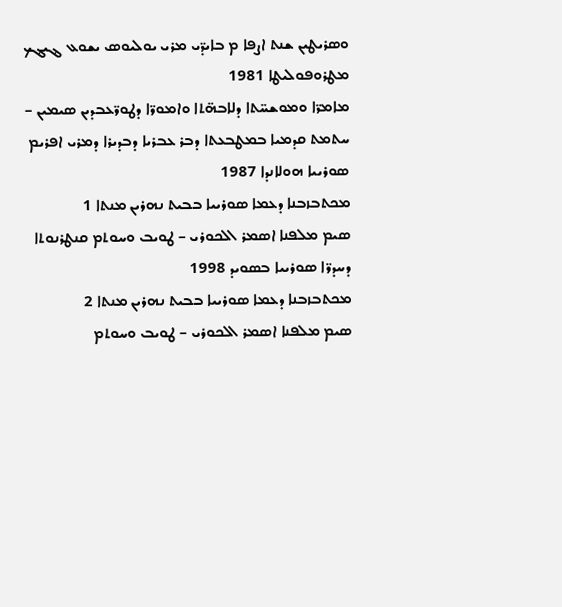ܘܣܪܝܛܝܢ ܫܢܬ ܐܨܦܐ ܡ ܒܐܝܕ̈ܝ ܡܪܝ ܝܘܠܝܘܣ ܝܫܘܥ ܔܝܔܟ ܡܛܪܘܦܘܠܝܛܐ 1981
ܡܐܡܖ̈ܐ ܘܡܘܫܚ̈ܬܐ ܕܠܐܒܗ̈ܬܐ ܘܐܡܘܖ̈ܐ ܕܛܘܖ̈ܥܒܕܝܢ ܣܝܡܝܢ – ܚܬܡܬ ܩܕܡܝܐ ܒܡܛܒܥܬܐ ܕܒܪ ܥܒܪܝܐ ܕܒܕܝܪܐ ܕܡܪܝ ܐܦܪܝܡ ܣܘܪܝܝܐ ܗܘܠܐܢܕܐ 1987
ܡܟܬܒܙܒܢܐ ܕܥܡܐ ܣܘܪܝܝܐ ܒܒܝܬ ܢܗܪܝܢ ܡܢܬܐ 1
ܣܝܡ ܡܠܦܢܐ ܐܣܡܪ ܐܠܟܘܪܝ – ܛܘܝܒ ܘܚܘܬܡ ܩܢܛܪܢܘܬܐ ܕܚܕܪ̈ܐ ܣܘܪܝܝܐ ܒܣܘܝܕ 1998
ܡܟܬܒܙܒܢܐ ܕܥܡܐ ܣܘܪܝܝܐ ܒܒܝܬ ܢܗܪܝܢ ܡܢܬܐ 2
ܣܝܡ ܡܠܦܢܐ ܐܣܡܪ ܐܠܟܘܪܝ – ܛܘܝܒ ܘܚܘܬܡ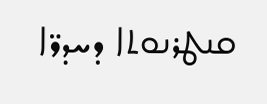ܩܢܛܪܢܘܬܐ ܕܚܕܪ̈ܐ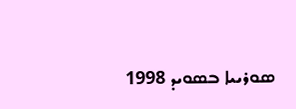ܣܘܪܝܝܐ ܒܣܘܝܕ 1998